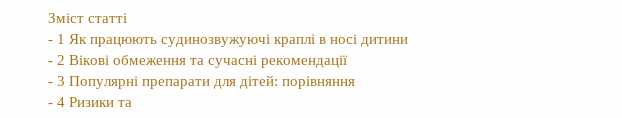Зміст статті
- 1 Як працюють судинозвужуючі краплі в носі дитини
- 2 Вікові обмеження та сучасні рекомендації
- 3 Популярні препарати для дітей: порівняння
- 4 Ризики та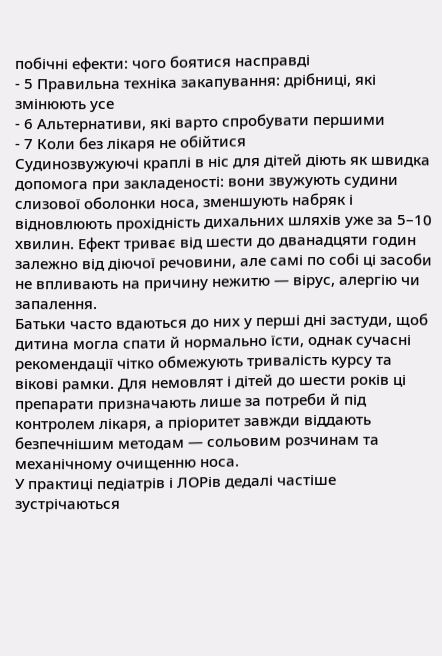побічні ефекти: чого боятися насправді
- 5 Правильна техніка закапування: дрібниці, які змінюють усе
- 6 Альтернативи, які варто спробувати першими
- 7 Коли без лікаря не обійтися
Судинозвужуючі краплі в ніс для дітей діють як швидка допомога при закладеності: вони звужують судини слизової оболонки носа, зменшують набряк і відновлюють прохідність дихальних шляхів уже за 5–10 хвилин. Ефект триває від шести до дванадцяти годин залежно від діючої речовини, але самі по собі ці засоби не впливають на причину нежитю — вірус, алергію чи запалення.
Батьки часто вдаються до них у перші дні застуди, щоб дитина могла спати й нормально їсти, однак сучасні рекомендації чітко обмежують тривалість курсу та вікові рамки. Для немовлят і дітей до шести років ці препарати призначають лише за потреби й під контролем лікаря, а пріоритет завжди віддають безпечнішим методам — сольовим розчинам та механічному очищенню носа.
У практиці педіатрів і ЛОРів дедалі частіше зустрічаються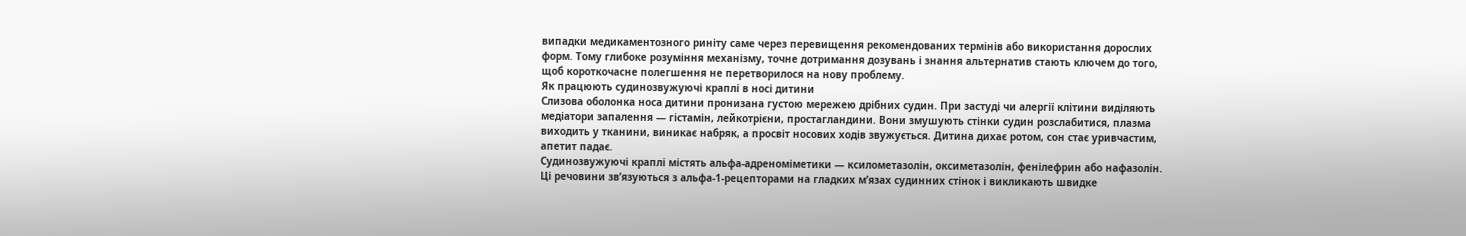випадки медикаментозного риніту саме через перевищення рекомендованих термінів або використання дорослих форм. Тому глибоке розуміння механізму, точне дотримання дозувань і знання альтернатив стають ключем до того, щоб короткочасне полегшення не перетворилося на нову проблему.
Як працюють судинозвужуючі краплі в носі дитини
Слизова оболонка носа дитини пронизана густою мережею дрібних судин. При застуді чи алергії клітини виділяють медіатори запалення — гістамін, лейкотрієни, простагландини. Вони змушують стінки судин розслабитися, плазма виходить у тканини, виникає набряк, а просвіт носових ходів звужується. Дитина дихає ротом, сон стає уривчастим, апетит падає.
Судинозвужуючі краплі містять альфа-адреноміметики — ксилометазолін, оксиметазолін, фенілефрин або нафазолін. Ці речовини зв’язуються з альфа-1-рецепторами на гладких м’язах судинних стінок і викликають швидке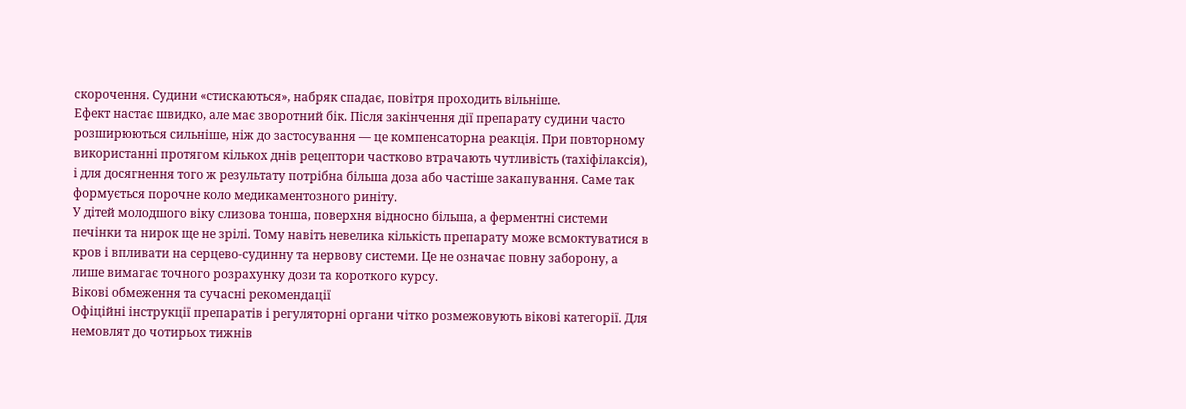скорочення. Судини «стискаються», набряк спадає, повітря проходить вільніше.
Ефект настає швидко, але має зворотний бік. Після закінчення дії препарату судини часто розширюються сильніше, ніж до застосування — це компенсаторна реакція. При повторному використанні протягом кількох днів рецептори частково втрачають чутливість (тахіфілаксія), і для досягнення того ж результату потрібна більша доза або частіше закапування. Саме так формується порочне коло медикаментозного риніту.
У дітей молодшого віку слизова тонша, поверхня відносно більша, а ферментні системи печінки та нирок ще не зрілі. Тому навіть невелика кількість препарату може всмоктуватися в кров і впливати на серцево-судинну та нервову системи. Це не означає повну заборону, а лише вимагає точного розрахунку дози та короткого курсу.
Вікові обмеження та сучасні рекомендації
Офіційні інструкції препаратів і регуляторні органи чітко розмежовують вікові категорії. Для немовлят до чотирьох тижнів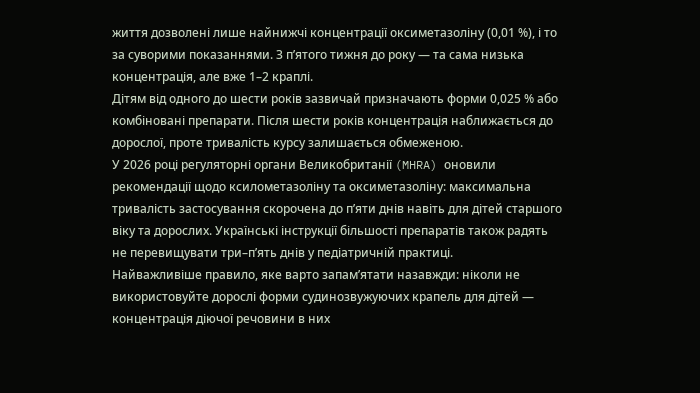життя дозволені лише найнижчі концентрації оксиметазоліну (0,01 %), і то за суворими показаннями. З п’ятого тижня до року — та сама низька концентрація, але вже 1–2 краплі.
Дітям від одного до шести років зазвичай призначають форми 0,025 % або комбіновані препарати. Після шести років концентрація наближається до дорослої, проте тривалість курсу залишається обмеженою.
У 2026 році регуляторні органи Великобританії (MHRA) оновили рекомендації щодо ксилометазоліну та оксиметазоліну: максимальна тривалість застосування скорочена до п’яти днів навіть для дітей старшого віку та дорослих. Українські інструкції більшості препаратів також радять не перевищувати три–п’ять днів у педіатричній практиці.
Найважливіше правило, яке варто запам’ятати назавжди: ніколи не використовуйте дорослі форми судинозвужуючих крапель для дітей — концентрація діючої речовини в них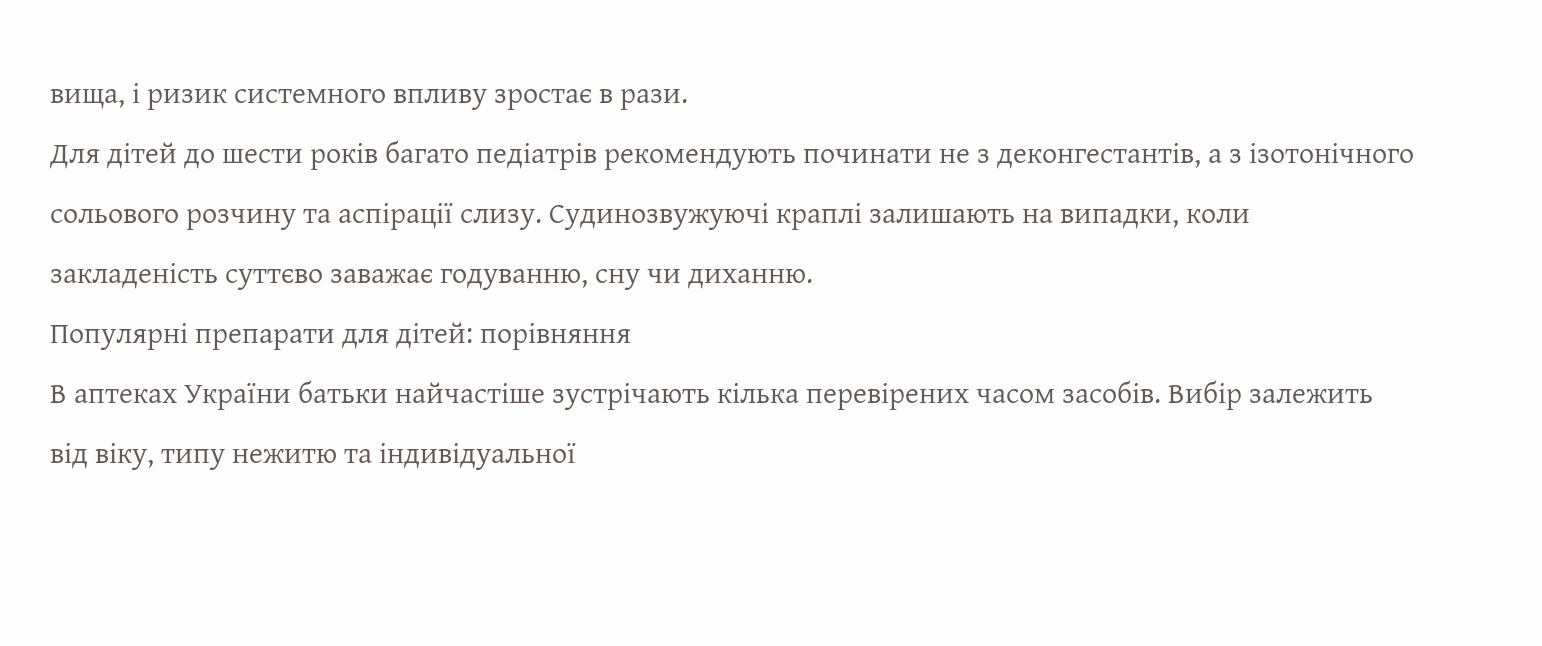вища, і ризик системного впливу зростає в рази.
Для дітей до шести років багато педіатрів рекомендують починати не з деконгестантів, а з ізотонічного сольового розчину та аспірації слизу. Судинозвужуючі краплі залишають на випадки, коли закладеність суттєво заважає годуванню, сну чи диханню.
Популярні препарати для дітей: порівняння
В аптеках України батьки найчастіше зустрічають кілька перевірених часом засобів. Вибір залежить від віку, типу нежитю та індивідуальної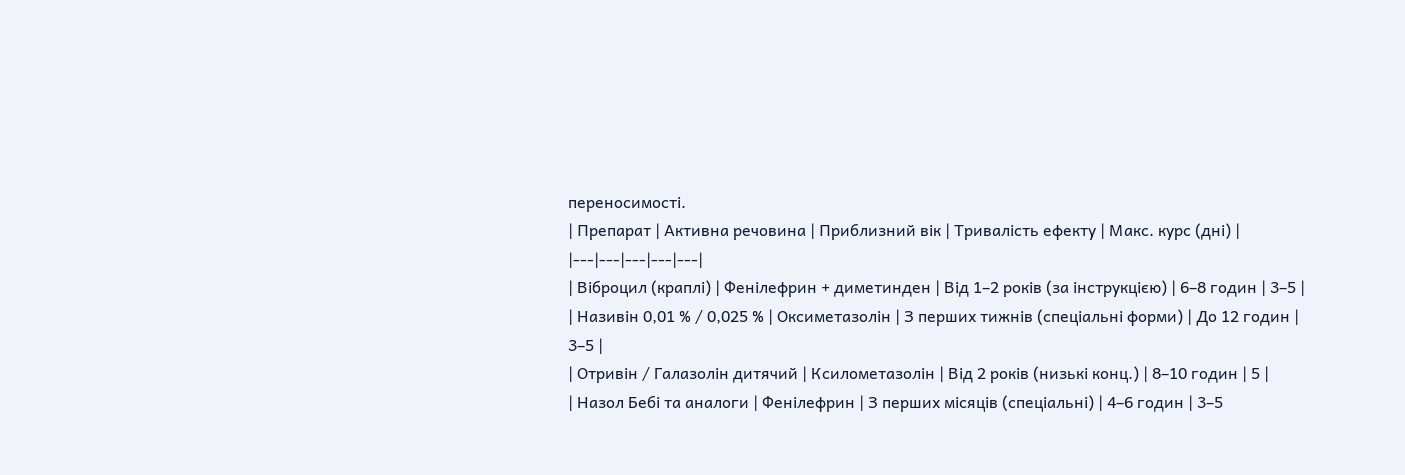переносимості.
| Препарат | Активна речовина | Приблизний вік | Тривалість ефекту | Макс. курс (дні) |
|---|---|---|---|---|
| Віброцил (краплі) | Фенілефрин + диметинден | Від 1–2 років (за інструкцією) | 6–8 годин | 3–5 |
| Називін 0,01 % / 0,025 % | Оксиметазолін | З перших тижнів (спеціальні форми) | До 12 годин | 3–5 |
| Отривін / Галазолін дитячий | Ксилометазолін | Від 2 років (низькі конц.) | 8–10 годин | 5 |
| Назол Бебі та аналоги | Фенілефрин | З перших місяців (спеціальні) | 4–6 годин | 3–5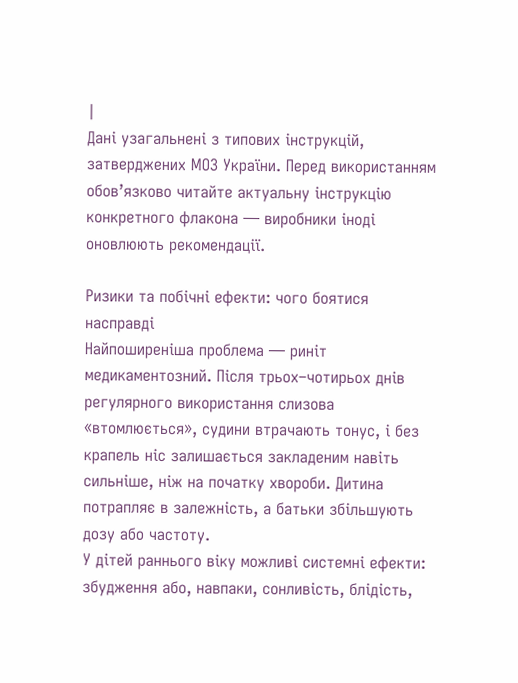|
Дані узагальнені з типових інструкцій, затверджених МОЗ України. Перед використанням обов’язково читайте актуальну інструкцію конкретного флакона — виробники іноді оновлюють рекомендації.

Ризики та побічні ефекти: чого боятися насправді
Найпоширеніша проблема — риніт медикаментозний. Після трьох–чотирьох днів регулярного використання слизова «втомлюється», судини втрачають тонус, і без крапель ніс залишається закладеним навіть сильніше, ніж на початку хвороби. Дитина потрапляє в залежність, а батьки збільшують дозу або частоту.
У дітей раннього віку можливі системні ефекти: збудження або, навпаки, сонливість, блідість,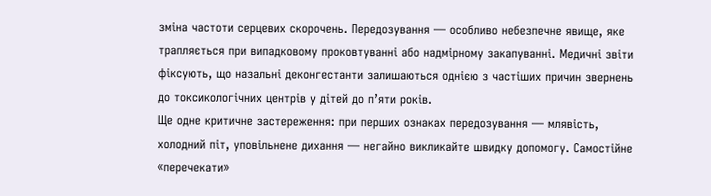зміна частоти серцевих скорочень. Передозування — особливо небезпечне явище, яке трапляється при випадковому проковтуванні або надмірному закапуванні. Медичні звіти фіксують, що назальні деконгестанти залишаються однією з частіших причин звернень до токсикологічних центрів у дітей до п’яти років.
Ще одне критичне застереження: при перших ознаках передозування — млявість, холодний піт, уповільнене дихання — негайно викликайте швидку допомогу. Самостійне «перечекати»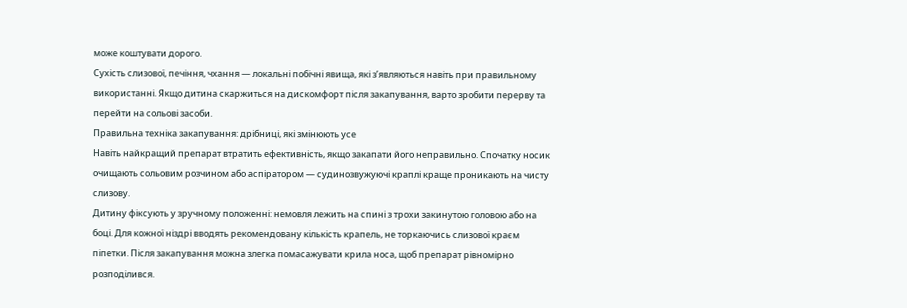може коштувати дорого.
Сухість слизової, печіння, чхання — локальні побічні явища, які з’являються навіть при правильному використанні. Якщо дитина скаржиться на дискомфорт після закапування, варто зробити перерву та перейти на сольові засоби.
Правильна техніка закапування: дрібниці, які змінюють усе
Навіть найкращий препарат втратить ефективність, якщо закапати його неправильно. Спочатку носик очищають сольовим розчином або аспіратором — судинозвужуючі краплі краще проникають на чисту слизову.
Дитину фіксують у зручному положенні: немовля лежить на спині з трохи закинутою головою або на боці. Для кожної ніздрі вводять рекомендовану кількість крапель, не торкаючись слизової краєм піпетки. Після закапування можна злегка помасажувати крила носа, щоб препарат рівномірно розподілився.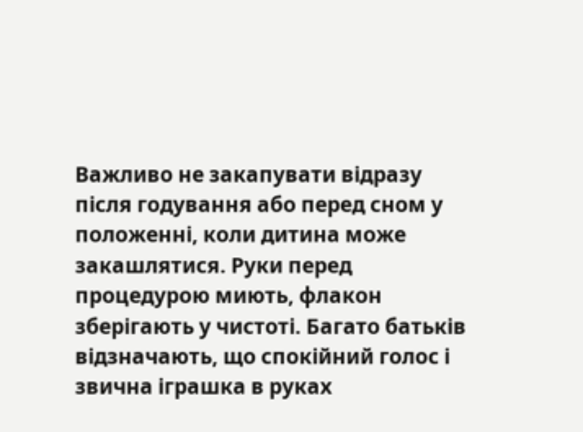Важливо не закапувати відразу після годування або перед сном у положенні, коли дитина може закашлятися. Руки перед процедурою миють, флакон зберігають у чистоті. Багато батьків відзначають, що спокійний голос і звична іграшка в руках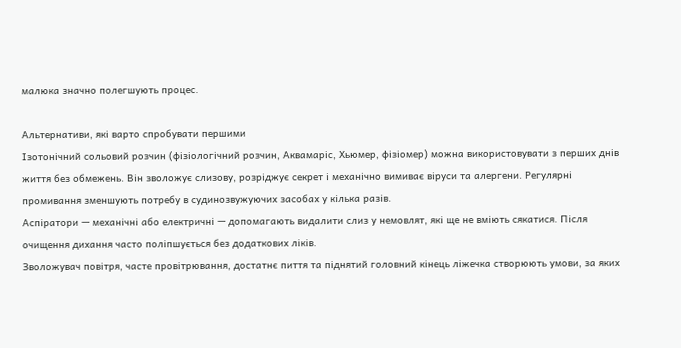малюка значно полегшують процес.

Альтернативи, які варто спробувати першими
Ізотонічний сольовий розчин (фізіологічний розчин, Аквамаріс, Хьюмер, фізіомер) можна використовувати з перших днів життя без обмежень. Він зволожує слизову, розріджує секрет і механічно вимиває віруси та алергени. Регулярні промивання зменшують потребу в судинозвужуючих засобах у кілька разів.
Аспіратори — механічні або електричні — допомагають видалити слиз у немовлят, які ще не вміють сякатися. Після очищення дихання часто поліпшується без додаткових ліків.
Зволожувач повітря, часте провітрювання, достатнє пиття та піднятий головний кінець ліжечка створюють умови, за яких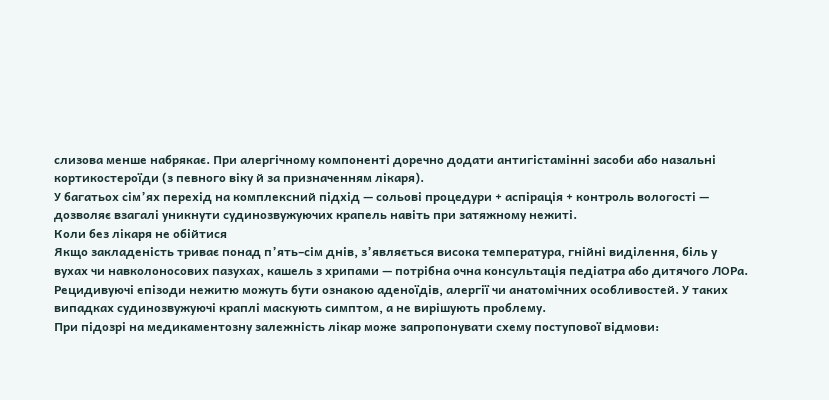слизова менше набрякає. При алергічному компоненті доречно додати антигістамінні засоби або назальні кортикостероїди (з певного віку й за призначенням лікаря).
У багатьох сім’ях перехід на комплексний підхід — сольові процедури + аспірація + контроль вологості — дозволяє взагалі уникнути судинозвужуючих крапель навіть при затяжному нежиті.
Коли без лікаря не обійтися
Якщо закладеність триває понад п’ять–сім днів, з’являється висока температура, гнійні виділення, біль у вухах чи навколоносових пазухах, кашель з хрипами — потрібна очна консультація педіатра або дитячого ЛОРа.
Рецидивуючі епізоди нежитю можуть бути ознакою аденоїдів, алергії чи анатомічних особливостей. У таких випадках судинозвужуючі краплі маскують симптом, а не вирішують проблему.
При підозрі на медикаментозну залежність лікар може запропонувати схему поступової відмови: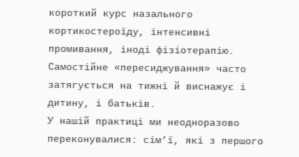короткий курс назального кортикостероїду, інтенсивні промивання, іноді фізіотерапію. Самостійне «пересиджування» часто затягується на тижні й виснажує і дитину, і батьків.
У нашій практиці ми неодноразово переконувалися: сім’ї, які з першого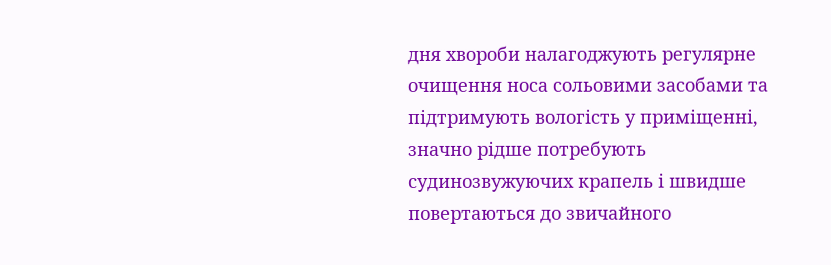дня хвороби налагоджують регулярне очищення носа сольовими засобами та підтримують вологість у приміщенні, значно рідше потребують судинозвужуючих крапель і швидше повертаються до звичайного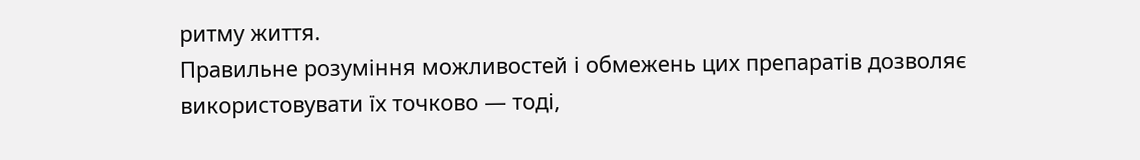ритму життя.
Правильне розуміння можливостей і обмежень цих препаратів дозволяє використовувати їх точково — тоді,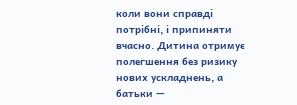коли вони справді потрібні, і припиняти вчасно. Дитина отримує полегшення без ризику нових ускладнень, а батьки —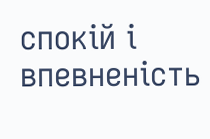спокій і впевненість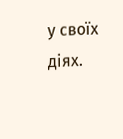у своїх діях.